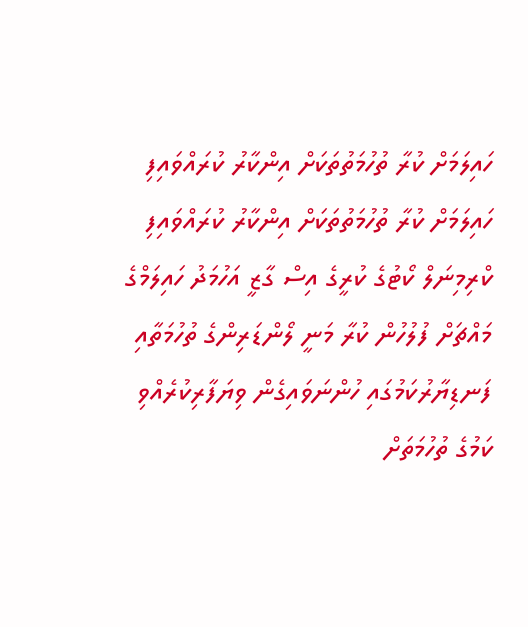ހައިލަމަށް ކުރާ ތުހުމަތުތަކަށް އިންކާރު ކުރައްވައިފި
ހައިލަމަށް ކުރާ ތުހުމަތުތަކަށް އިންކާރު ކުރައްވައިފި
ކްރިމިނަލް ކޯޓުގެ ކުރީގެ އިސް ގާޒީ އަހުމަދު ހައިލަމްގެ މައްޗަށް ފުލުހުން ކުރާ މަނީ ލޯންޑަރިންގެ ތުހުމަތާއި ފަނޑިޔާރުކަމުގައި ހުންނަވައިގެން ވިޔަފާރިކުރެއްވި ކަމުގެ ތުހުމަތަށް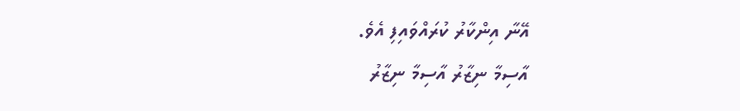އޭނާ އިންކާރު ކުރައްވައިފި އެވެ.
އާސިމާ ނިޒާރު އާސިމާ ނިޒާރު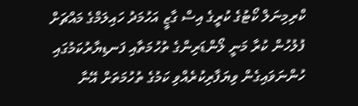ކްރިމިނަލް ކޯޓުގެ ކުރީގެ އިސް ގާޒީ އަހުމަދު ހައިލަމްގެ މައްޗަށް ފުލުހުން ކުރާ މަނީ ލޯންޑަރިންގެ ތުހުމަތާއި ފަނޑިޔާރުކަމުގައި ހުންނަވައިގެން ވިޔަފާރިކުރެއްވި ކަމުގެ ތުހުމަތަށް އޭނާ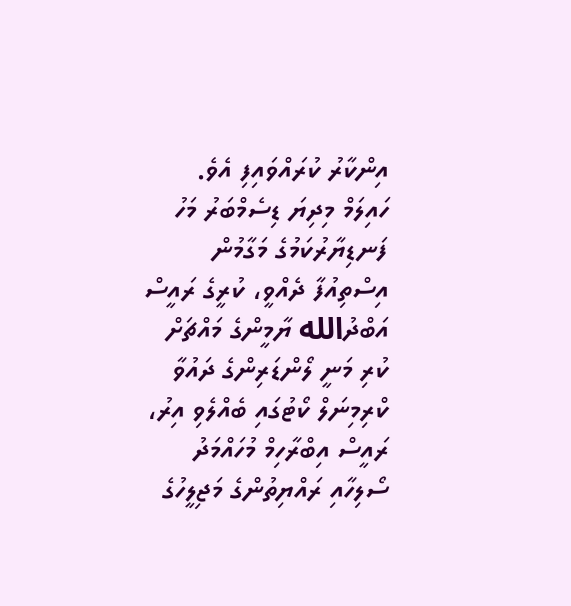އިންކާރު ކުރައްވައިފި އެވެ.
ހައިލަމް މިދިޔަ ޑިސެމްބަރު މަހު ފަނޑިޔާރުކަމުގެ މަގާމުން އިސްތިއުފާ ދެއްވީ، ކުރީގެ ރައީސް އަބްދުالله ޔާމީންގެ މައްޗަށް ކުރި މަނީ ލޯންޑަރިންގެ ދައުވާ ކްރިމިނަލް ކޯޓުގައި ބެއްލެވި އިރު، ރައީސް އިބްރާހިމް މުހައްމަދު ސޯލިހާއި ރައްޔިތުންގެ މަޖިލީހުގެ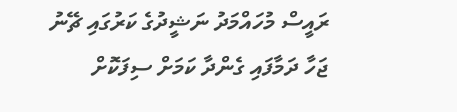ރައީސް މުހައްމަދު ނަޝީދުގެ ކަރުގައި ޗޭނު ޖަހާ ދަމާފައި ގެންދާ ކަމަށް ސިފަކޮށް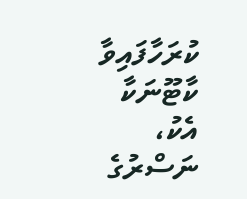ކުރަހާފައިވާ ކާޓޫނަކާ އެކު، ނަސްރުގެ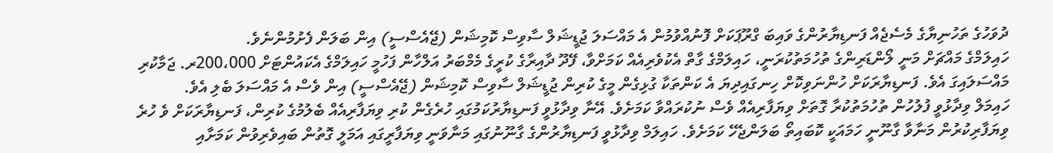ދުވަހުގެ ތަހުނިޔާގެ މެސެޖެއް ފަނޑިޔާރުންގެ ވައިބަ ގްރޫޕަކަށް ފޮނުއްވުމުން އެ މައްސަލަ ޖުޑީޝަލް ސާވިސް ކޮމިޝަން (ޖޭއެސްސީ) އިން ބަލަން ފެށުމުންނެވެ.
ހައިލަމްގެ މައްޗަށް މަނީ ލޯންޑަރިންގެ ތުހުމަތުކުރަނީ، ހައިލަމްގެ ގާތް އެކުވެރިއެއް ކަމަށްވާ، ފޭދޫ ދާއިރާގެ ކުރީގެ މެމްބަރު އަލްހާން ފަހުމީ ހައިލަމްގެ އެކައުންޓަށް 200،000ރ. ޖަމާކުރި މައްސަލައިގަ އެވެ. ފަނޑިޔާރަކަށް ހުންނަވިކޮށް ހިނގައިދިޔަ އެ ކަންތަކާ ގުޅިގެން މީގެ ކުރިން ޖުޑީޝަލް ސާވިސް ކޮމިޝަން (ޖޭއެސްސީ) އިން ވެސް އެ މައްސަލަ ބެލި އެވެ.
ހައިމަލް ވިދާޅުވީ ފުލުހުން ތުހުމަތުކުރާ ގޮތަށް ވިޔަފާރިއެއް ވެސް ނުކުރައްވާ ކަމަށެވެ. އޭނާ ވިދާޅުވީ ފަނޑިޔާރުކަމުގައި ހުރެގެން ކުރި ވިޔަފާރިއެއް ބެލުމުގެ ކުރިން، ފަނޑިޔާރަކަށް ވެ ހުރެ ވިޔަފާރިކުރުން މަނާވާ ގާނޫނީ ހަމައަކީ ކޮބައިތޯ ބަލަންޖެހޭ ކަމަށެވެ. ހައިލަމް ވިދާޅުވީ ފަނޑިޔާރުންގެ ގާނޫނުގައި މަނާވަނީ ވިޔަފާރީގައި އަމަލީ ގޮތުން ބައިވެރިވުން ކަމަށާއި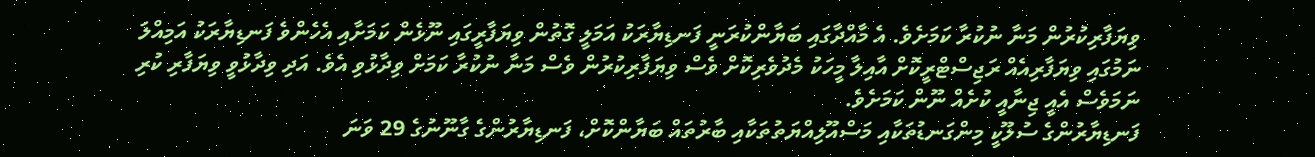ވިޔަފާރިކުރުން މަނާ ނުކުރާ ކަމަށެވެ. އެ މާއްދާގައި ބަޔާންކުރަނީ ފަނޑިޔާރަކު އަމަލީ ގޮތުން ވިޔަފާރީގައި ނޫޅެން ކަމަށާއި އެހެންވެ ފަނޑިޔާރަކު އަމިއްލަ ނަމުގައި ވިޔަފާރިއެއް ރަޖިސްޓްރީކޮށް އާއިލާ މީހަކު މެދުވެރިކޮށް ވެސް ވިޔަފާރިކުރުން ވެސް މަނާ ނުކުރާ ކަމަށް ވިދާޅުވި އެވެ. އަދި ވިދާޅުވީ ވިޔަފާރި ކުރި ނަމަވެސް އެއީ ޖިނާއީ ކުށެއް ނޫން ކަމަށެވެ.
ފަނޑިޔާރުންގެ ސުލޫކީ މިންގަނޑުތަކާއި މަސްއޫލިއްޔަތުތަކާއި ބާރުތައް ބަޔާންކޮށް، ފަނޑިޔާރުންގެ ގާނޫނުގެ 29 ވަނަ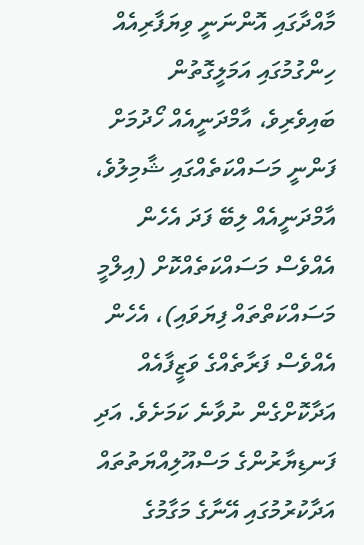މާއްދާގައި އޮންނަނީ ވިޔަފާރިއެއް ހިންގުމުގައި އަމަލީގޮތުން ބައިވެރިވެ، އާމްދަނީއެއް ހޯދުމަށް ފަންނީ މަސައްކަތެއްގައި ޝާމިލުވެ، އާމްދަނީއެއް ލިބޭ ފަދަ އެހެން އެއްވެސް މަސައްކަތެއްކޮށް (އިލްމީ މަސައްކަތްތައް ފިޔަވައި)، އެހެން އެއްވެސް ފަރާތެއްގެ ވަޒީފާއެއް އަދާކޮށްގެން ނުވާނެ ކަމަށެވެ. އަދި ފަނޑިޔާރުންގެ މަސްއޫލިއްޔަތުތައް އަދާކުރުމުގައި އޭނާގެ މަގާމުގެ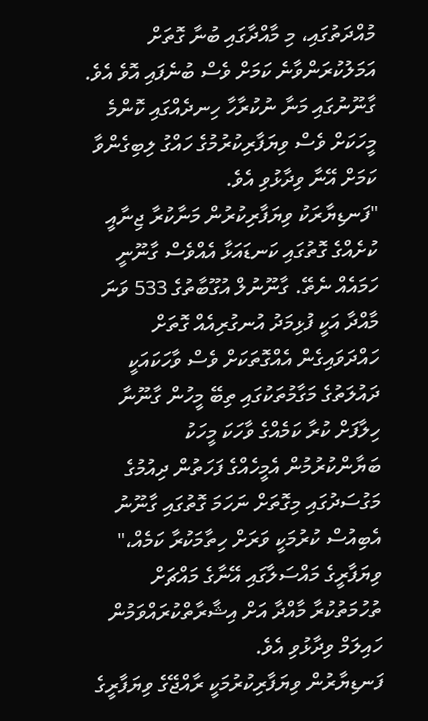މުއްދަތުގައި، މި މާއްދާގައި ބުނާ ގޮތަށް އަމަލުކުރަންވާނެ ކަމަށް ވެސް ބުނެފައި އޮވެ އެވެ.
ގާނޫނުގައި މަނާ ނުކުރާހާ ހިނދެއްގައި ކޮންމެ މީހަކަށް ވެސް ވިޔަފާރިކުރުމުގެ ހައްގު ލިބިގެންވާ ކަމަށް އޭނާ ވިދާޅުވި އެވެ.
"ފަނޑިޔާރަކު ވިޔަފާރިކުރުން މަނާކުރާ ޖިނާއީ ކުށެއްގެ ގޮތުގައި ކަނޑައަޅާ އެއްވެސް ގާނޫނީ ހަމައެއް ނެތޭ. ގާނޫނުލް އުގޫބާތުގެ 533 ވަނަ މާއްދާ އަކީ ފުޅިމަދު އުނގުރިއެއް ގޮތަށް ހައްދަވައިގެން އެއްގޮތަކަށް ވެސް ވާހަކައަކީ ދައުލަތުގެ މަގާމުތަކުގައި ތިބޭ މީހުން ގާނޫނާ ހިލާފަށް ކުރާ ކަމެއްގެ ވާހަކަ މީހަކު ބަޔާންކުރުމުން އެމީހެއްގެ ފަހަތުން ދިއުމުގެ މަގުސަދުގައި މިގޮތަށް ނަހަމަ ގޮތުގައި ގާނޫނު އެބިއުސް ކުރުމަކީ ވަރަށް ހިތާމަކުރާ ކަމެއް،" ވިޔަފާރީގެ މައްސަލާގައި އޭނާގެ މައްޗަށް ތުހުމަތުކުރާ މާއްދާ އަށް އިޝާރާތްކުރައްވަމުން ހައިލަމް ވިދާޅުވި އެވެ.
ފަނޑިޔާރުން ވިޔަފާރިކުރުމަކީ ރާއްޖޭގެ ވިޔަފާރީގެ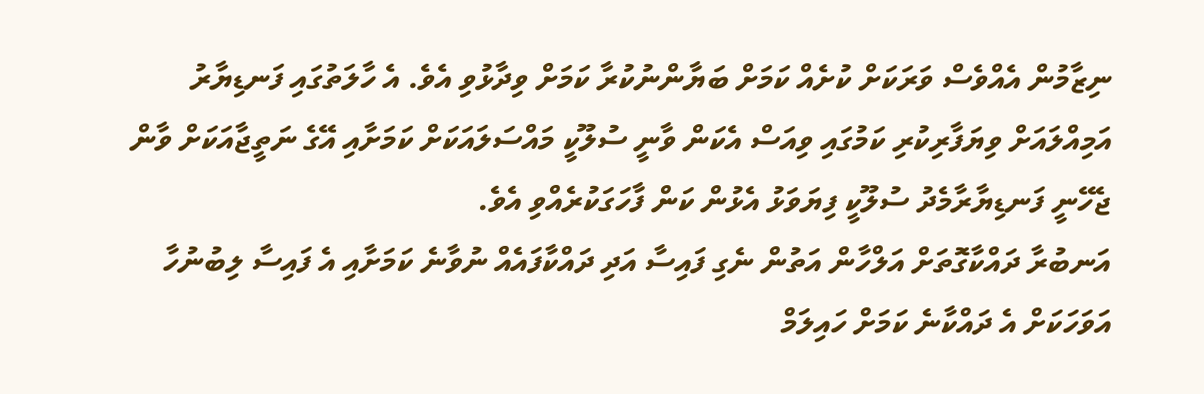ނިޒާމުން އެއްވެސް ވަރަކަށް ކުށެއް ކަމަށް ބަޔާންނުކުރާ ކަމަށް ވިދާޅުވި އެވެ. އެ ހާލަތުގައި ފަނޑިޔާރު އަމިއްލައަށް ވިޔަފާރިކުރި ކަމުގައި ވިއަސް އެކަން ވާނީ ސުލޫކީ މައްސަލައަކަށް ކަމަށާއި އޭގެ ނަތީޖާއަކަށް ވާން ޖެހޭނީ ފަނޑިޔާރާމެދު ސުލޫކީ ފިޔަވަޅު އެޅުން ކަން ފާހަގަކުރެއްވި އެވެ.
އަނބުރާ ދައްކާގޮތަށް އަލްހާން އަތުން ނެގި ފައިސާ އަދި ދައްކާފައެއް ނުވާނެ ކަމަށާއި އެ ފައިސާ ލިބުނުހާ އަވަހަކަށް އެ ދައްކާނެ ކަމަށް ހައިލަމް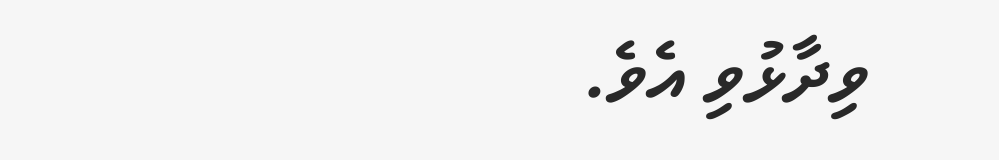ވިދާޅުވި އެވެ.